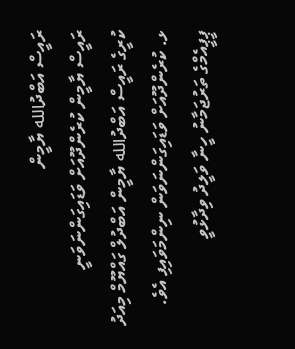ރައީސް އަބްދުالله ޔާމީން
ރައީސް ޔާމީން ކުރެންދޫއަށް ވަޑައިގަންނަވަނީ
ކުރީގެ ރައީސް އަބްދުالله ޔާމީން އަބްދުލް ގައްޔޫމް މިއަދު ޅ. ކުރެންދޫއަށް ވަޑައިގަންނަވަން ނިންމަވައިފި އެވެ.
ޕީޕީއެމްގެ ތަރުޖަމާނު ހީނާ ވަލީދު ވިދާޅުވީ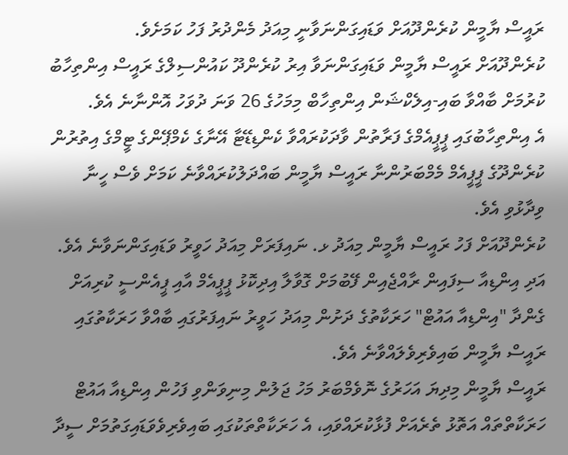ރައީސް ޔާމީން ކުރެންދޫއަށް ވަޑައިގަންނަވާނީ މިއަދު މެންދުރު ފަހު ކަމަށެވެ.
ކުރެންދޫއަށް ރައީސް ޔާމީން ވަޑައިގަންނަވާ އިރު ކުރެންދޫ ކައުންސިލްގެ ރައީސް އިންތިހާބު ކުރުމަށް ބާއްވާ ބައި-އިލެކްޝަން އިންތިހާބް މިމަހުގެ 26 ވަނަ ދުވަހު އޮންނާނެ އެވެ.
އެ އިންތިހާބުގައި ޕީޕީއެމްގެ ފަރާތުން ވާދަކުރައްވާ ކެންޑިޑޭޓާ އޭނާގެ ކެމްޕޭންގެ ޓީމްގެ އިތުރުން ކުރެންދޫގެ ޕީޕީއެމް މެމްބަރުންނާ ރައީސް ޔާމީން ބައްދަލުކުރައްވާނެ ކަމަށް ވެސް ހީނާ ވިދާޅުވި އެވެ.
ކުރެންދޫއަށް ފަހު ރައީސް ޔާމީން މިއަދު ޅ. ނައިފަރަށް މިއަދު ހަވީރު ވަޑައިގަންނަވާނެ އެވެ. އަދި އިންޑިއާ ސިފައިން ރާއްޖެއިން ފޭބުމަށް ގޮވާލާ އިދިކޮޅު ޕީޕީއެމް އާއި ޕީއެންސީ ކުރިއަށް ގެންދާ "އިންޑިއާ އައުޓް" ހަރަކާތުގެ ދަށުން މިއަދު ހަވީރު ނައިފަރުގައި ބާއްވާ ހަރަކާތުގައި ރައީސް ޔާމީން ބައިވެރިވެލައްވާނެ އެވެ.
ރައީސް ޔާމީން މިދިޔަ އަހަރުގެ ނޮވެމްބަރު މަހު ޖަލުން މިނިވަންވި ފަހުން އިންޑިއާ އައުޓް ހަރަކާތްތައް އަތޮޅު ތެރެއަށް ފުޅާކުރައްވައި، އެ ހަރަކާތްތަކުގައި ބައިވެރިވެވަޑައިގަތުމަށް ސީދާ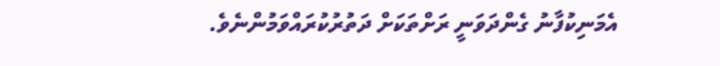އެމަނިކުފާނު ގެންދަވަނީ ރަށްތަކަށް ދަތުރުކުރައްވަމުންނެވެ.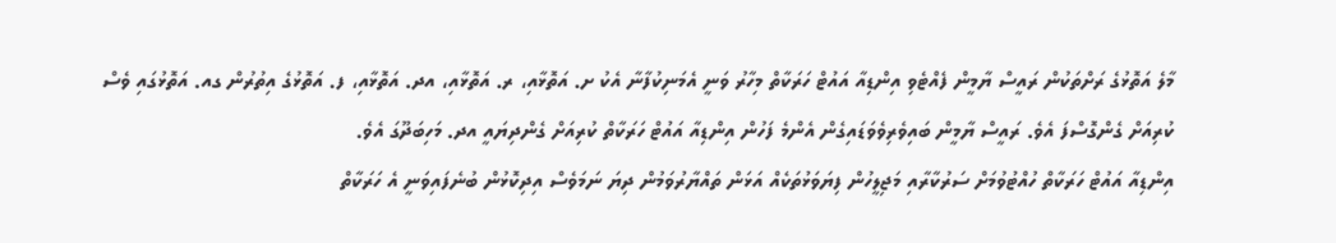މާލެ އަތޮޅުގެ ރަށްތަކުން ރައީސް ޔާމީން ފެއްޓެވި އިންޑިއާ އައުޓް ހަރަކާތް މިހާރު ވަނީ އެމަނިކުފާނާ އެކު ށ. އަތޮޅާއި، ރ. އަތޮޅާއި، އދ. އަތޮޅާއި، ފ. އަތޮޅުގެ އިތުރުން ގއ. އަތޮޅުގައި ވެސް ކުރިއަށް ގެންގޮސްފަ އެވެ. ރައީސް ޔާމީން ބައިވެރިވެވަޑައިގެން އެންމެ ފަހުން އިންޑިއާ އައުޓް ހަރަކާތް ކުރިއަށް ގެންދިޔައީ އދ. މަހިބަދޫގަ އެވެ.
އިންޑިއާ އައުޓް ހަރަކާތް ހުއްޓުވުމަށް ސަރުކާރާއި މަޖިލީހުން ފިޔަވަޅުތަކެއް އަޅަން ތައްޔާރުވަމުން ދިޔަ ނަމަވެސް އިދިކޮޅުން ބުނެފައިވަނީ އެ ހަރަކާތް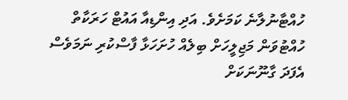ހުއްޓާނުލާނެ ކަމަށެވެ. އަދި އިންޑިއާ އައުޓް ހަރަކާތް ހުއްޓުވަން މަޖިލީހަށް ބިލެއް ހުށަހަޅާ ފާސްކުރި ނަމަވެސް އެފަދަ ގާނޫނަކަށް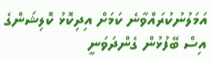އަމަލުނުކުރައްވާނެ ކަމަށް އިދިކޮޅު ކޮލިޝަންގެ އިސް ބޭފުޅުން ގެންދަވަނީ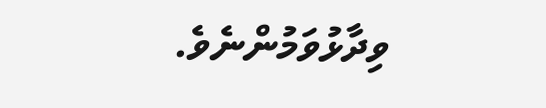ވިދާޅުވަމުންނެވެ.